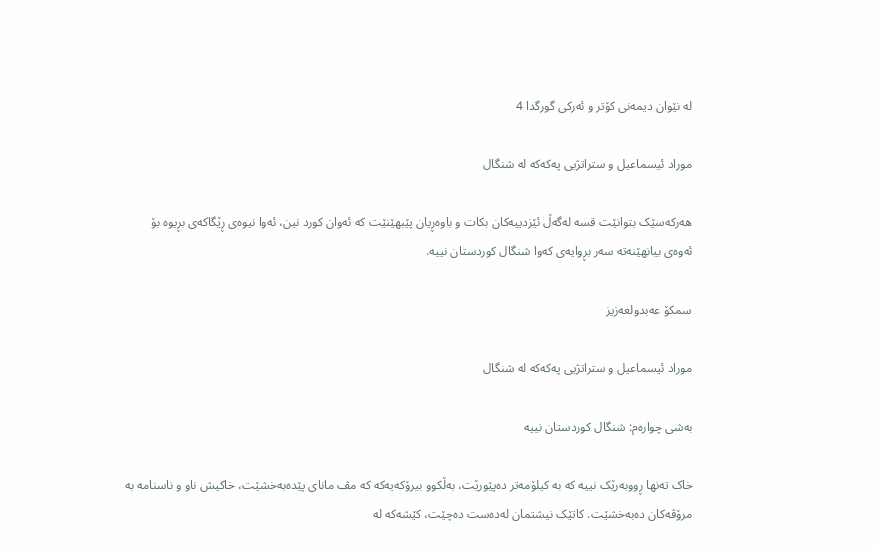لە نێوان دیمەنی کۆتر و ئەرکی گورگدا 4

موراد ئیسماعیل و ستراتژیی پەکەکە لە شنگال

هەرکەسێک بتوانێت قسە لەگەڵ ئێزدییەکان بکات و باوەڕیان پێبهێنێت کە ئەوان کورد نین، ئەوا نیوەی ڕێگاکەی بڕیوە بۆ ئەوەی بیانهێنەتە سەر بڕوایەی کەوا شنگال کوردستان نییە.

سمکۆ عەبدولعەزیز

موراد ئیسماعیل و ستراتژیی پەکەکە لە شنگال

بەشی چوارەم: شنگال کوردستان نییە

خاک تەنها ڕووبەرێک نییە کە بە کیلۆمەتر دەپێورێت، بەڵکوو بیرۆکەیەکە کە مڤ مانای پێدەبەخشێت، خاکیش ناو و ناسنامە بە مرۆڤەکان دەبەخشێت. کاتێک نیشتمان لەدەست دەچێت، کێشەکە لە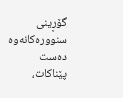گۆڕینی سنوورەکانەوە دەست پێناکات،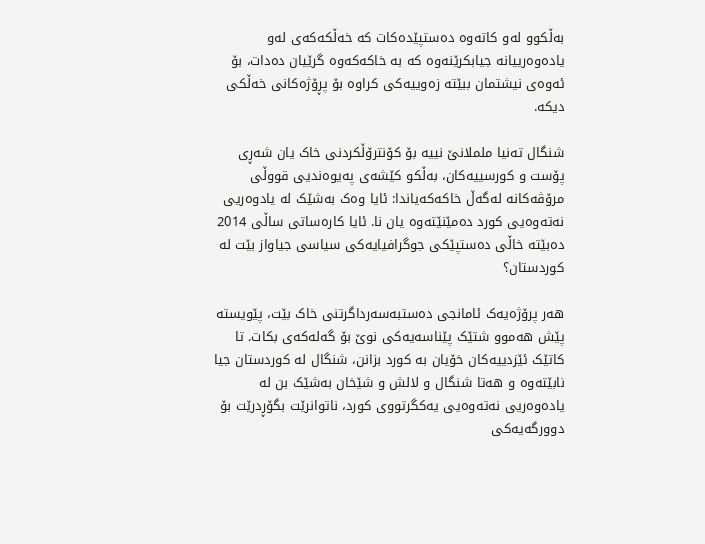بەڵکوو لەو کاتەوە دەستپێدەکات کە خەڵکەکەی لەو یادەوەرییانە جیابکرێنەوە کە بە خاکەکەوە گرێیان دەدات، بۆ ئەوەی نیشتمان ببێتە زەوییەکی کراوە بۆ پڕۆژەکانی خەڵکی دیکە.

شنگال تەنیا ململانێ نییە بۆ کۆنترۆڵکردنی خاک یان شەڕی پۆست و کورسییەکان، بەڵکو کێشەی پەیوەندیی قووڵی مرۆڤەکانە لەگەڵ خاکەکەیاندا: ئایا وەک بەشێک لە یادوەریی نەتەوەیی کورد دەمێنێتەوە یان نا. ئایا کارەساتی ساڵی 2014 دەبێتە خاڵی دەستپێکی جوگرافیایەکی سیاسی جیاواز بێت لە کوردستان؟

هەر پرۆژەیەک ئامانجی دەستبەسەرداگرتنی خاک بێت، پێویستە پێش هەموو شتێک پێناسەیەکی نوێ بۆ گەلەکەی بکات. تا کاتێک ئێزدییەکان خۆیان بە کورد بزانن، شنگال لە کوردستان جیا نابێتەوە و هەتا شنگال و لالش و شێخان بەشێک بن لە یادەوەریی نەتەوەیی یەکگرتووی کورد، ناتوانرێت بگۆڕدرێت بۆ دوورگەیەکی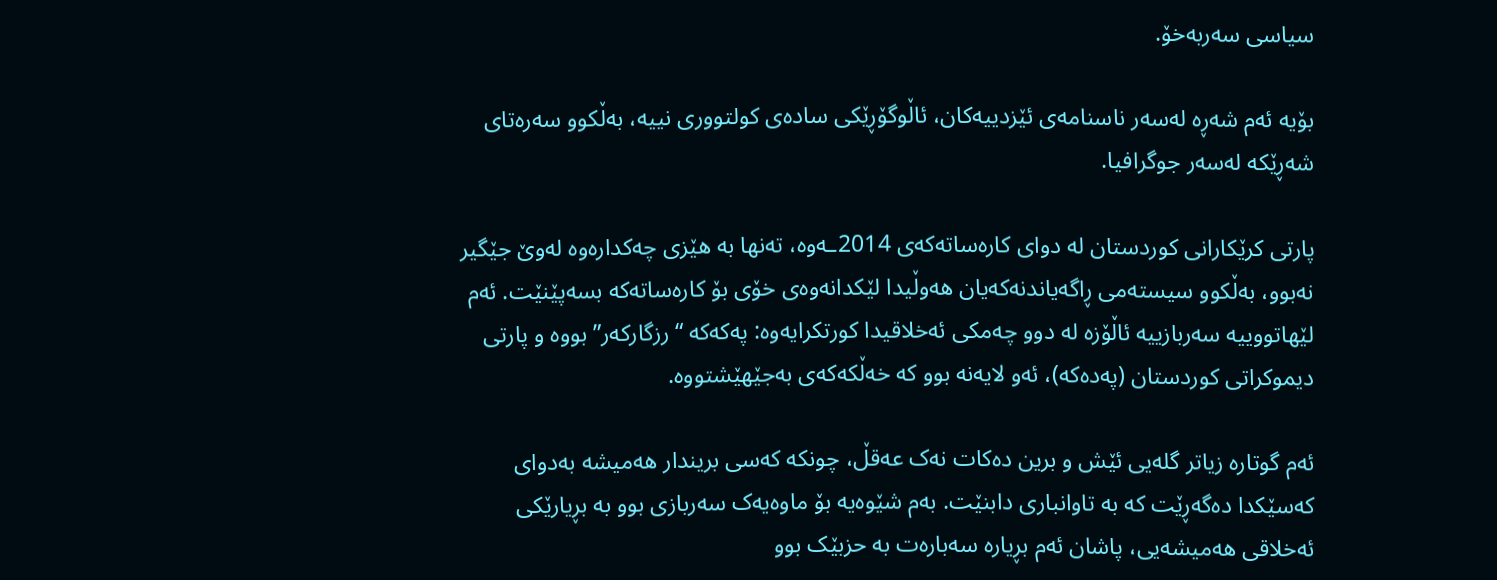سیاسی سەربەخۆ.

بۆیە ئەم شەڕە لەسەر ناسنامەی ئێزدییەکان، ئاڵوگۆڕێکی سادەی کولتووری نییە، بەڵکوو سەرەتای شەڕێکە لەسەر جوگرافیا.

پارتی کرێکارانی کوردستان لە دوای کارەساتەکەی 2014ـەوە، تەنها بە هێزی چەکدارەوە لەوێ جێگیر نەبوو، بەڵکوو سیستەمی ڕاگەیاندنەکەیان هەوڵیدا لێکدانەوەی خۆی بۆ کارەساتەکە بسەپێنێت. ئەم لێهاتووییە سەربازییە ئاڵۆزە لە دوو چەمکی ئەخلاقیدا کورتکرایەوە: پەکەکە “رزگارکەر” بووە و پارتی دیموکراتی کوردستان (پەدەکە)، ئەو لایەنە بوو کە خەڵکەکەی بەجێهێشتووە.

ئەم گوتارە زیاتر گلەیی ئێش و برین دەکات نەک عەقڵ، چونکە کەسی بریندار هەمیشە بەدوای کەسێکدا دەگەڕێت کە بە تاوانباری دابنێت. بەم شێوەیە بۆ ماوەیەک سەربازی بوو بە بڕیارێکی ئەخلاقی هەمیشەیی، پاشان ئەم بڕیارە سەبارەت بە حزبێک بوو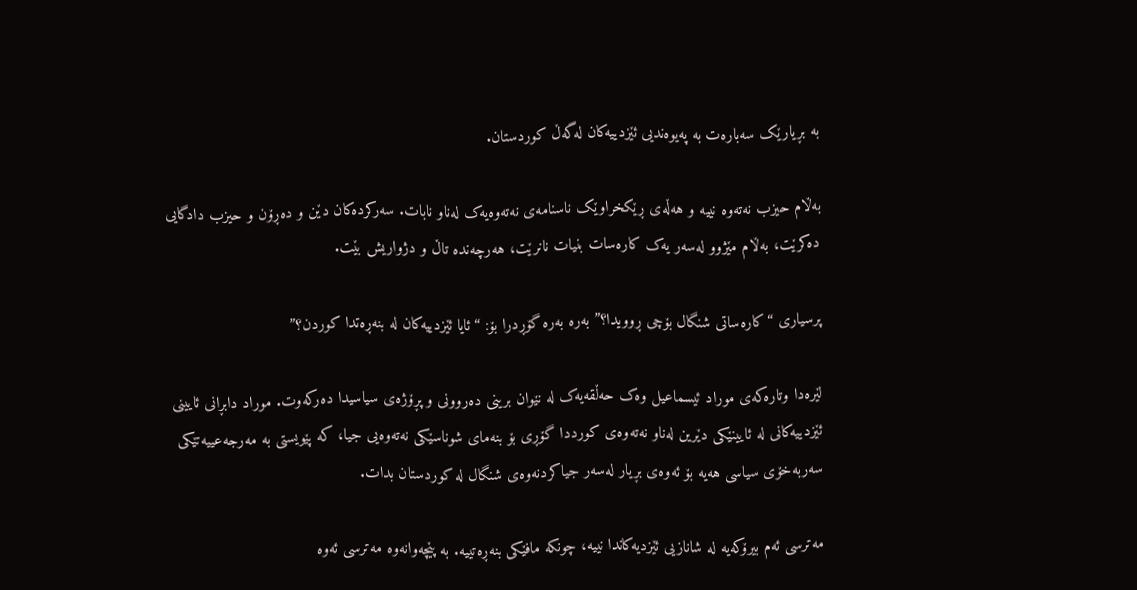بە بڕیارێک سەبارەت بە پەیوەندیی ئێزدییەکان لەگەڵ کوردستان.

بەڵام حیزب نەتەوە نییە و هەڵەی ڕێکخراوێک ناسنامەی نەتەوەیەک لەناو نابات. سەرکردەکان دێن و دەڕۆن و حیزب دادگایی دەکرێت، بەڵام مێژوو لەسەر یەک کارەسات بنیات نانرێت، هەرچەندە تاڵ و دژواریش بێت.

پرسیاری “کارەساتی شنگال بۆچی ڕوویدا؟” بەرە بەرە گۆڕدرا بۆ: “ئایا ئێزدییەکان لە بنەڕەتدا کوردن؟”

لێرەدا وتارەکەی موراد ئیسماعیل وەک حەڵقەیەک لە نێوان برینی دەروونی و پڕۆژەی سیاسیدا دەرکەوت. موراد دابڕانی ئایینی ئێزدییەکانی لە ئایینێکی دێرین لەناو نەتەوەی کورددا گۆڕی بۆ بنەمای شوناسێکی نەتەوەیی جیا، کە پێویستی بە مەرجەعییەتێکی سەربەخۆی سیاسی هەیە بۆ ئەوەی بڕیار لەسەر جیاکردنەوەی شنگال لە کوردستان بدات.

مەترسی ئەم بیرۆکەیە لە شانازیی ئێزدیەکاندا نییە، چونکە مافێکی بنەڕەتییە. بە پێچەوانەوە مەترسی ئەوە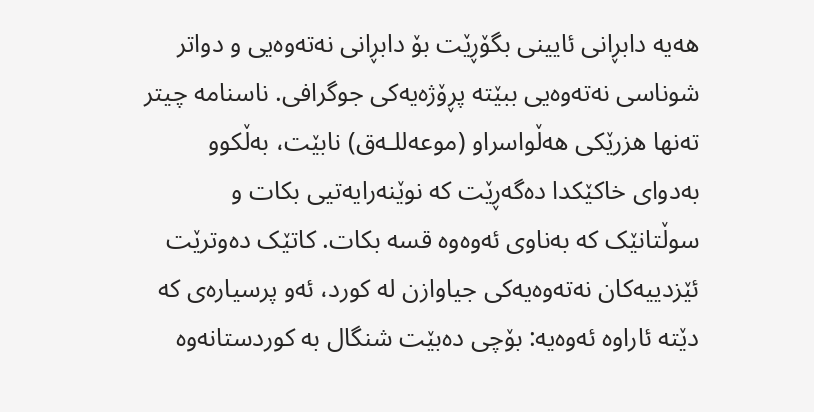هەیە دابڕانی ئایینی بگۆڕێت بۆ دابڕانی نەتەوەیی و دواتر شوناسی نەتەوەیی ببێتە پڕۆژەیەکی جوگرافی. ناسنامە چیتر تەنها هزرێکی هەڵواسراو (موعەللـەق) نابێت، بەڵکوو بەدوای خاکێکدا دەگەڕێت کە نوێنەرایەتیی بکات و سوڵتانێک کە بەناوی ئەوەوە قسە بکات. کاتێک دەوترێت ئێزدییەکان نەتەوەیەکی جیاوازن لە کورد، ئەو پرسیارەی کە دێتە ئاراوە ئەوەیە: بۆچی دەبێت شنگال بە کوردستانەوە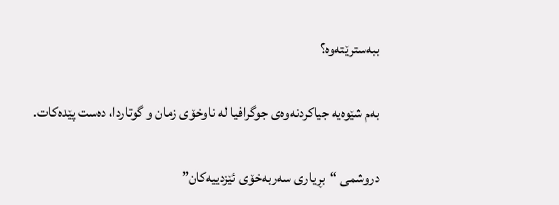ببەسترێتەوە؟

بەم شێوەیە جیاکردنەوەی جوگرافیا لە ناوخۆی زمان و گوتاردا، دەست پێدەکات.

دروشمی “بڕیاری سەربەخۆی ئێزدییەکان”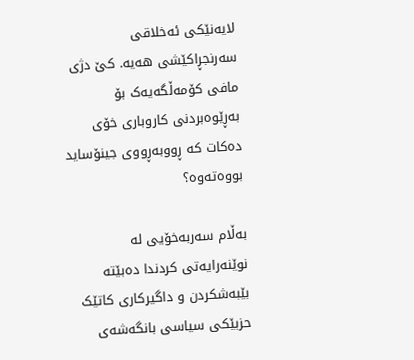لایەنێکی ئەخلاقی سەرنجڕاکێشی هەیە. کێ دژی مافی کۆمەڵگەیەک بۆ بەڕێوەبردنی کاروباری خۆی دەکات کە ڕووبەڕووی جینۆساید بووەتەوە؟

بەڵام سەربەخۆیی لە نوێنەرایەتی کردندا دەبێتە بێبەشکردن و داگیرکاری کاتێک حزبێکی سیاسی بانگەشەی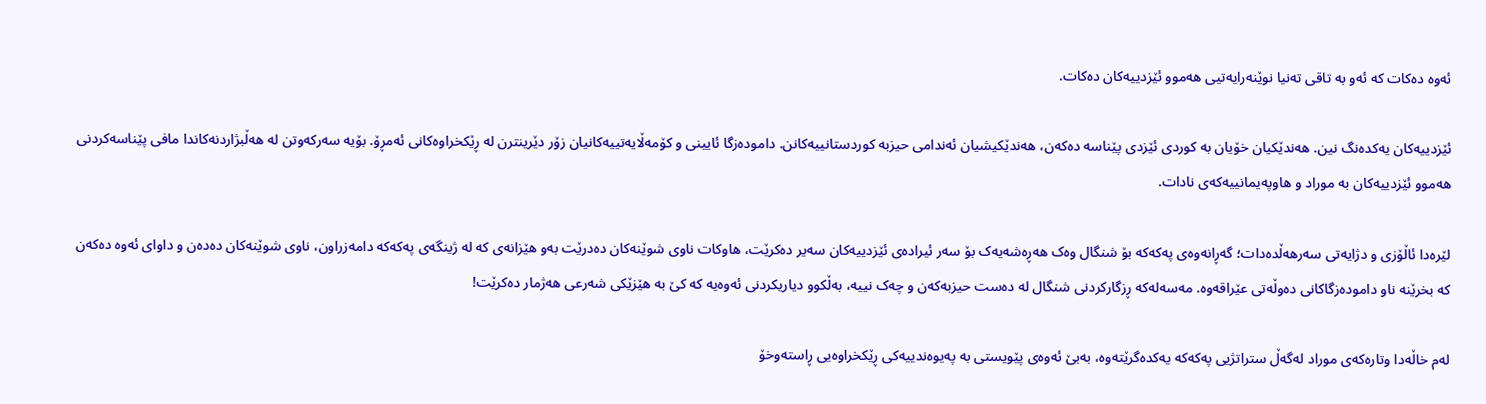ئەوە دەکات کە ئەو بە تاقی تەنیا نوێنەرایەتیی هەموو ئێزدییەکان دەکات.

ئێزدییەکان یەکدەنگ نین. هەندێکیان خۆیان بە کوردی ئێزدی پێناسە دەکەن، هەندێکیشیان ئەندامی حیزبە کوردستانییەکانن. دامودەزگا ئایینی و کۆمەڵایەتییەکانیان زۆر دێرینترن لە ڕێکخراوەکانی ئەمڕۆ. بۆیە سەرکەوتن لە هەڵبژاردنەکاندا مافی پێناسەکردنی هەموو ئێزدییەکان بە موراد و هاوپەیمانییەکەی نادات.

لێرەدا ئاڵۆزی و دژایەتی سەرهەڵدەدات؛ گەڕانەوەی پەکەکە بۆ شنگال وەک هەڕەشەیەک بۆ سەر ئیرادەی ئێزدییەکان سەیر دەکرێت، هاوکات ناوی شوێنەکان دەدرێت بەو هێزانەی کە لە ژینگەی پەکەکە دامەزراون، ناوی شوێنەکان دەدەن و داوای ئەوە دەکەن کە بخرێنە ناو دامودەزگاکانی دەوڵەتی عێراقەوە. مەسەلەکە ڕزگارکردنی شنگال لە دەست حیزبەکەن و چەک نییە، بەڵکوو دیاریکردنی ئەوەیە کە کێ بە هێزێکی شەرعی هەژمار دەکرێت!

لەم خاڵەدا وتارەکەی موراد لەگەڵ ستراتژیی پەکەکە یەکدەگرێتەوە، بەبێ ئەوەی پێویستی بە پەیوەندییەکی ڕێکخراوەیی ڕاستەوخۆ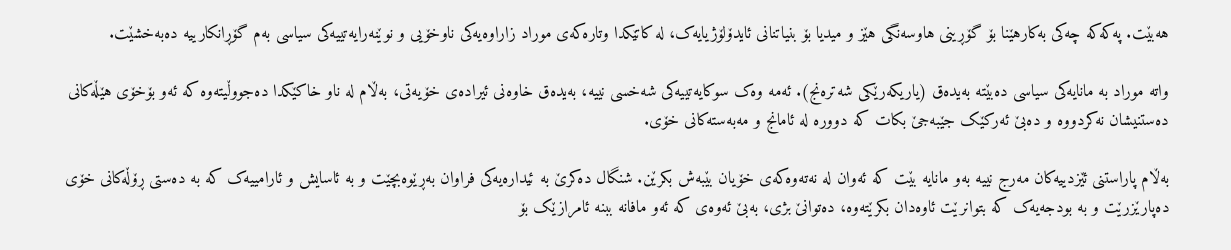هەبێت. پەکەکە چەکی بەکارهێنا بۆ گۆڕینی هاوسەنگی هێز و میدیا بۆ بنیاتنانی ئایدۆلۆژیایەک، لە کاتێکدا وتارەکەی موراد زاراوەیەکی ناوخۆیی و نوێنەرایەتییەکی سیاسی بەم گۆڕانکارییە دەبەخشێت.

واتە موراد بە مانایەکی سیاسی دەبێتە بەیدەق (یاریکەرێکی شەترەنج). ئەمە وەک سوکایەتییەکی شەخسی نییە، بەیدەق خاوەنی ئیرادەی خۆیەتی، بەڵام لە ناو خاکێکدا دەجووڵیتەوە کە ئەو بۆخۆی هێڵەکانی دەستنیشان نەکردووە و دەبێ ئەرکێک جێبەجێ بکات کە دوورە لە ئامانج و مەبەستەکانی خۆی.

بەڵام پاراستنی ئێزدییەکان مەرج نییە بەو مانایە بێت کە ئەوان لە نەتەوەکەی خۆیان بێبەش بکرێن. شنگال دەکرێ بە ئیدارەیەکی فراوان بەڕێوەبچێت و بە ئاسایش و ئارامییەک کە بە دەستی ڕۆڵەکانی خۆی دەپارێزرێت و بە بودجەیەک کە بتوانرێت ئاوەدان بکرێتەوە، دەتوانێ بژی، بەبێ ئەوەی کە ئەو مافانە ببنە ئامرازێک بۆ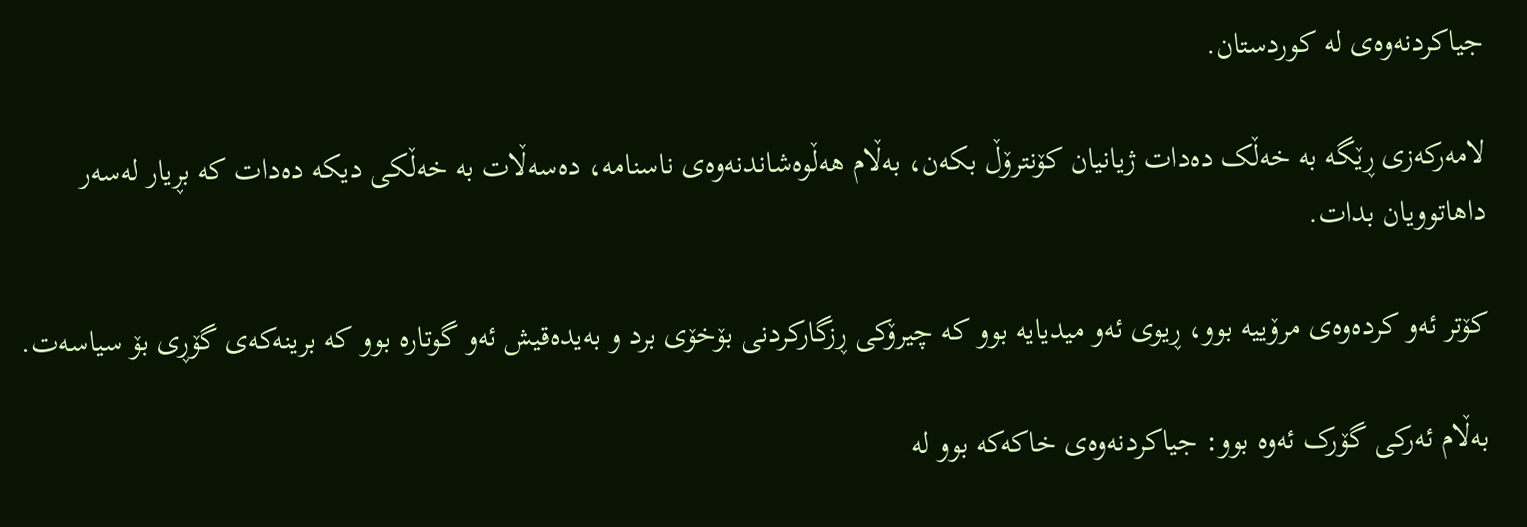جیاکردنەوەی لە کوردستان.

لامەرکەزی ڕێگە بە خەڵک دەدات ژیانیان کۆنترۆڵ بکەن، بەڵام هەڵوەشاندنەوەی ناسنامە، دەسەڵات بە خەڵکی دیکە دەدات کە بڕیار لەسەر داهاتوویان بدات.

کۆتر ئەو کردەوەی مرۆییە بوو، ڕیوی ئەو میدیایە بوو کە چیرۆکی ڕزگارکردنی بۆخۆی برد و بەیدەقیش ئەو گوتارە بوو کە برینەکەی گۆڕی بۆ سیاسەت.

بەڵام ئەرکی گۆرک ئەوە بوو: جیاکردنەوەی خاکەکە بوو لە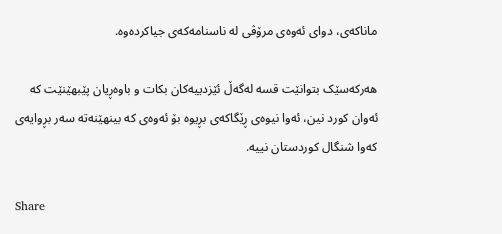ماناکەی، دوای ئەوەی مرۆڤی لە ناسنامەکەی جیاکردەوە.

هەرکەسێک بتوانێت قسە لەگەڵ ئێزدییەکان بکات و باوەڕیان پێبهێنێت کە ئەوان کورد نین، ئەوا نیوەی ڕێگاکەی بڕیوە بۆ ئەوەی کە بینهێنەتە سەر بڕوایەی کەوا شنگال کوردستان نییە.

Share